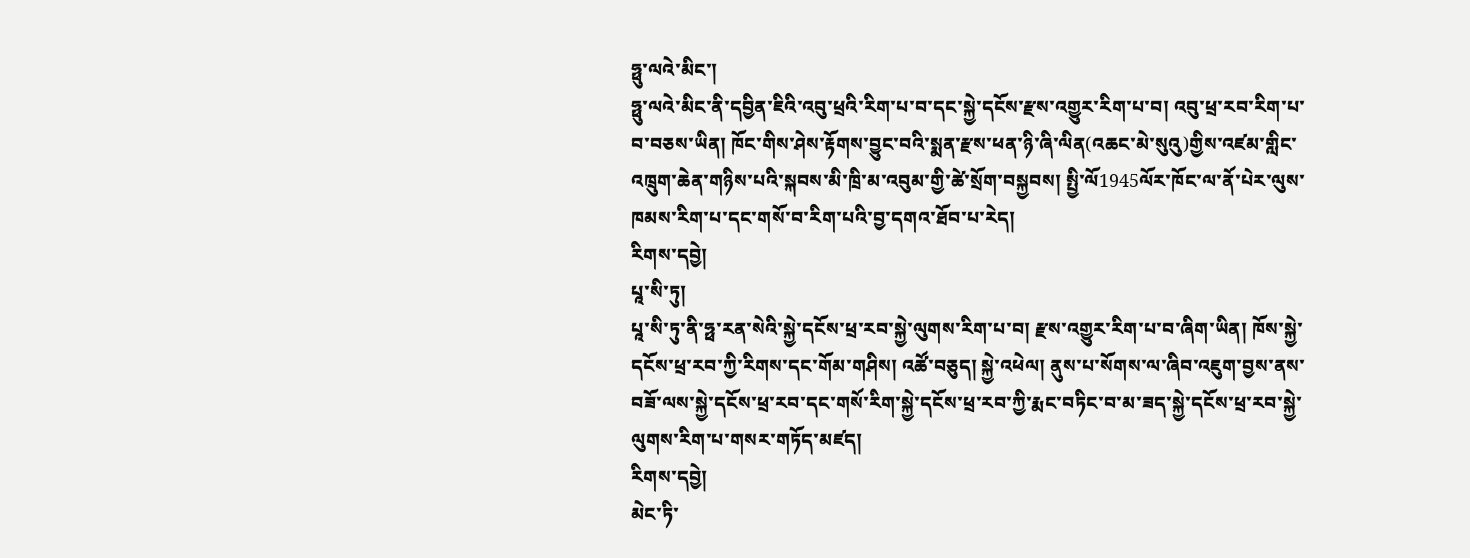ཧྥུ་ལའེ་མིང་།
ཧྥུ་ལའེ་མིང་ནི་དབྱིན་ཇིའི་འབུ་ཕྲའི་རིག་པ་བ་དང་སྐྱེ་དངོས་རྫས་འགྱུར་རིག་པ་བ། འབུ་ཕྲ་རབ་རིག་པ་བ་བཅས་ཡིན། ཁོང་གིས་ཤེས་རྟོགས་བྱུང་བའི་སྨན་རྫས་ཕན་ཉི་ཞི་ལིན(འཆང་མེ་སུའུ)གྱིས་འཛམ་གླིང་འཁྲུག་ཆེན་གཉིས་པའི་སྐབས་མི་ཁྲི་མ་འབུམ་གྱི་ཚེ་སྲོག་བསྐྱབས། སྤྱི་ལོ1945ལོར་ཁོང་ལ་ནོ་པེར་ལུས་ཁམས་རིག་པ་དང་གསོ་བ་རིག་པའི་བྱ་དགའ་ཐོབ་པ་རེད།
རིགས་དབྱེ།
པཱ་སི་ཏུ།
པཱ་སི་ཏུ་ནི་ཧྥ་རན་སེའི་སྐྱེ་དངོས་ཕྲ་རབ་སྐྱེ་ལུགས་རིག་པ་བ། རྫས་འགྱུར་རིག་པ་བ་ཞིག་ཡིན། ཁོས་སྐྱེ་དངོས་ཕྲ་རབ་ཀྱི་རིགས་དང་གོམ་གཤིས། འཚོ་བཅུད། སྐྱེ་འཕེལ། ནུས་པ་སོགས་ལ་ཞིབ་འཇུག་བྱས་ནས་བཟོ་ལས་སྐྱེ་དངོས་ཕྲ་རབ་དང་གསོ་རིག་སྐྱེ་དངོས་ཕྲ་རབ་ཀྱི་རྨང་བཏིང་བ་མ་ཟད་སྐྱེ་དངོས་ཕྲ་རབ་སྐྱེ་ལུགས་རིག་པ་གསར་གཏོད་མཛད།
རིགས་དབྱེ།
མེང་ཏི་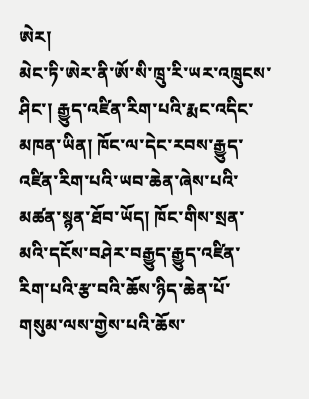ཨེར།
མེང་ཏི་ཨེར་ནི་ཨོ་སི་ཁྲུ་རི་ཡར་འཁྲུངས་ཤིང་། རྒྱུད་འཛིན་རིག་པའི་རྨང་འདིང་མཁན་ཡིན། ཁོང་ལ་དེང་རབས་རྒྱུད་འཛིན་རིག་པའི་ཡབ་ཆེན་ཞེས་པའི་མཚན་སྙན་ཐོབ་ཡོད། ཁོང་གིས་སྲན་མའི་དངོས་བཤེར་བརྒྱུད་རྒྱུད་འཛིན་རིག་པའི་རྩ་བའི་ཆོས་ཉིད་ཆེན་པོ་གསུམ་ལས་གྱེས་པའི་ཆོས་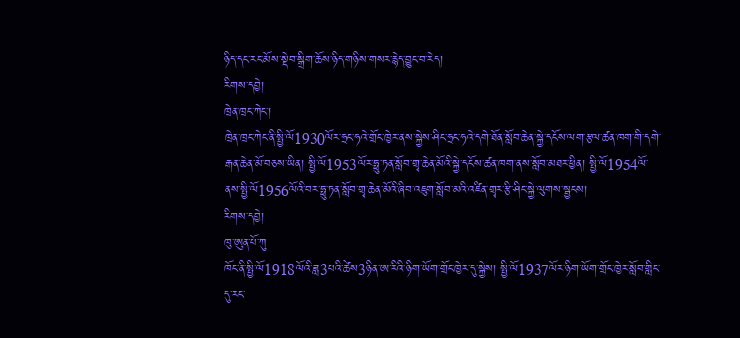ཉིད་དང་རང་མོས་སྡེབ་སྒྲིག་ཆོས་ཉིད་གཉིས་གསར་རྙེད་བྱུང་བ་རེད།
རིགས་དབྱེ།
ཁྲེན་ཁྲང་ཀེང་།
ཁྲེན་ཁྲང་ཀེང་ནི་སྤྱི་ལོ1930ལོར་ཧྲང་ཧའེ་གྲོང་ཁྱེར་ནས་སྐྱེས་ཤིང་ཧྲང་ཧའེ་དགེ་ཐོན་སློབ་ཆེན་སྐྱེ་དངོས་ལག་རྩལ་ཚན་ཁག་གི་དགེ་རྒན་ཆེན་མོ་བཅས་ཡིན། སྤྱི་ལོ1953ལོར་ཧྥུ་ཏན་སློབ་གྲྭ་ཆེན་མོའི་སྐྱེ་དངོས་ཚན་ཁག་ནས་སློབ་མཐར་ཕྱིན། སྤྱི་ལོ1954ལོ་ནས་སྤྱི་ལོ1956ལོའི་བར་ཧྥུ་ཏན་སློབ་གྲྭ་ཆེན་མོའི་ཞིབ་འཇུག་སློབ་མའི་འཛིན་གྲྭར་རྩི་ཤིང་སྐྱེ་ལུགས་སྦྱངས།
རིགས་དབྱེ།
ཁུ་ཨུན་པོ་ཀུ
ཁོང་ནི་སྤྱི་ལོ1918ལོའི་ཟླ3པའི་ཚེས3ཉིན་ཨ་རིའི་ཉིག་ཡོག་གྲོང་ཁྱེར་དུ་སྐྱེས། སྤྱི་ལོ1937ལོར་ཉིག་ཡོག་གྲོང་ཁྱེར་སློབ་གླིང་དུ་རང་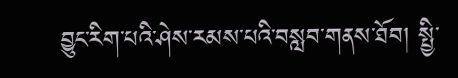བྱུང་རིག་པའི་ཤེས་རམས་པའི་བསླབ་གནས་ཐོབ། སྤྱི་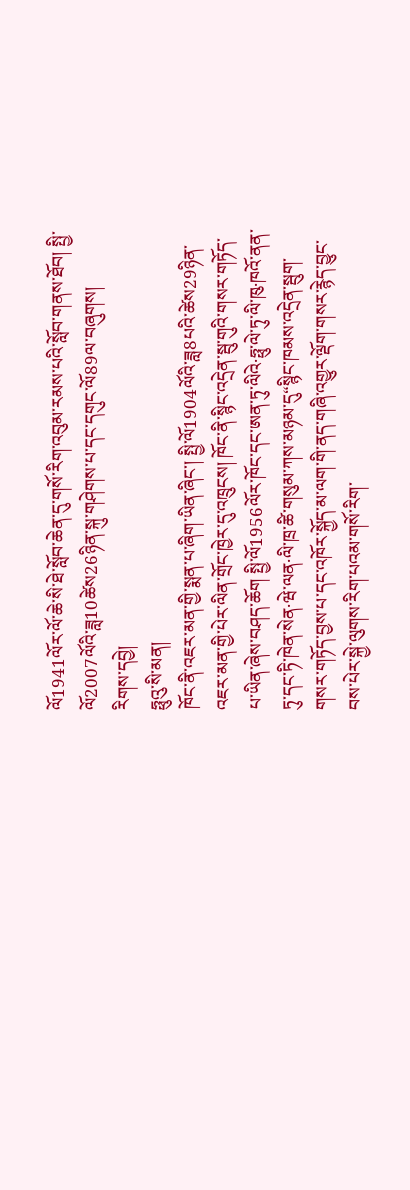ལོ1941ལོར་ལོ་ཆེ་སི་ཐེ་སློབ་ཆེན་དུ་གསོ་རིག་འབུམ་རམས་པའི་སློབ་གནས་ཐོབ། སྤྱི་ལོ2007ལོའི་ཟླ10ཚེས26ཉིན་སྐུ་གཤེགས་པ་དང་དགུང་ལོ89ལ་བཞུགས།
རིགས་དབྱེ།
ཧྥུའུ་སི་མན།
ཁོང་ནི་འཇར་མན་གྱི་སྨན་པ་ཞིག་ཡིན་ཞིང་། སྤྱི་ལོ1904ལོའི་ཟླ8པའི་ཚེས29ཉིན་འཇར་མན་གྱི་པེར་ལིན་གྲོང་ཁྱེར་དུ་འཁྲུངས། ཁོང་ནི་སྙིང་འདྲེན་སྦུ་གུའི་གསར་གཏོད་པ་ཡིན་ཞེས་བཤད་ཆོག སྤྱི་ལོ1956ལོར་ཁོང་དང་ཨན་ཏུ་ལིའེ·ཧྥུ་ལེ་ཏུ་ལི་ཁུ·ཁའོ་ནན་ཏུ་དང་ཏི་ཁེན་སེན·ཝེ་ལན·ལི་ཁྲ་ཚི་གསུམ་ཀས་མཉམ་དུ“སྙིང་ཁམས་འདྲེན་སྦུག་གསར་གཏོད་བྱས་པ་དང་འཁོར་སྐྱོད་མ་ལག་གི་ནད་གཞི་འགྱུར་ལྡོག་གསར་རྙེད་བྱུང་བས་པེར་སྐྱེ་ལུགས་རིག་པའམ་གསོ་རིག་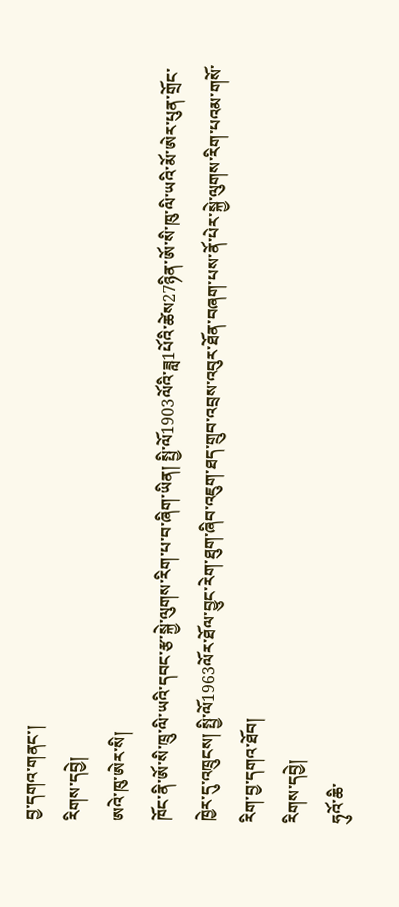བྱ་དགའ་གནང་།
རིགས་དབྱེ།
ཨའེ་ཁུ་ཨེར་སི།
ཁོང་ནི་ཨོ་སི་ཁྲུ་ལི་ཡའི་དབང་རྩ་སྐྱེ་ལུགས་རིག་པ་བ་ཞིག་ཡིན། སྤྱི་ལོ1903ལོའི་ཟླ1པོའི་ཚེས27ཉིན་ཨོ་སི་ཁུ་ལི་ཡའི་མོ་ཨེར་པུན་གྲོང་ཁྱེར་དུ་འཁྲུངས། སྤྱི་ལོ1963ལོར་ཐོལ་བྱུང་རེག་ཐུག་ཞིབ་འཇུག་ཐད་གྲུབ་འབྲས་འབུར་ཐོན་བཞག་པས་ནོ་པེར་སྐྱེ་ལུགས་རིག་པའམ་གསོ་རིག་བྱ་དགའ་ཐོབ།
རིགས་དབྱེ།
ཧུའོ་ཆི་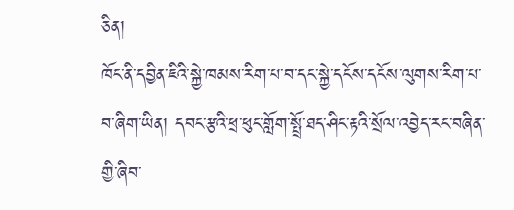ཅིན།
ཁོང་ནི་དབྱིན་ཇིའི་སྐྱེ་ཁམས་རིག་པ་བ་དང་སྐྱེ་དངོས་དངོས་ལུགས་རིག་པ་བ་ཞིག་ཡིན། དབང་རྩའི་ཕྲ་ཕུང་གློག་སྤྲོ་ཐད་ཤིང་རྟའི་སྲོལ་འབྱེད་རང་བཞིན་གྱི་ཞིབ་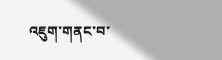འཇུག་གནང་བ་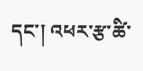དང་། འཕར་རྩ་ཚི་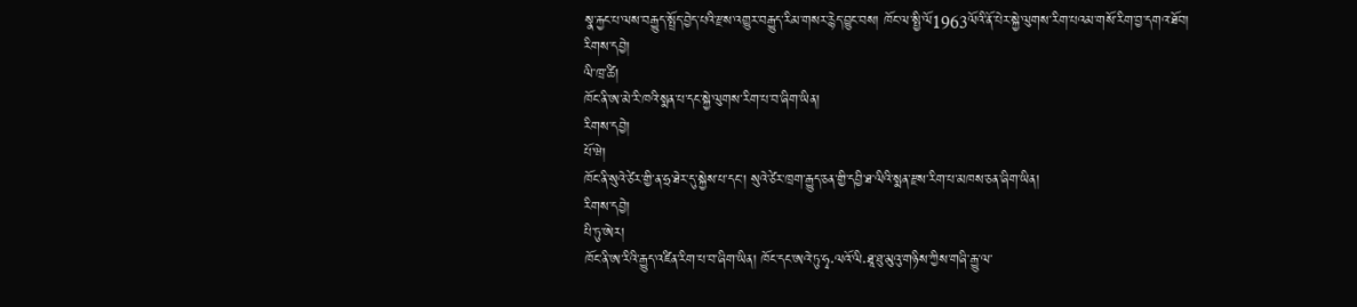སྣ་རྐྱང་པ་ལས་བརྒྱུད་སྤྲོད་བྱེད་པའི་རྫས་འགྱུར་བརྒྱུད་རིམ་གསར་རྙེད་བྱུང་བས། ཁོང་ལ་སྤྱི་ལོ1963ལོའི་ནོ་པེར་སྐྱེ་ལུགས་རིག་པའམ་གསོ་རིག་བྱ་དགའ་ཐོབ།
རིགས་དབྱེ།
ལི་ཁྲ་ཚི།
ཁོང་ནི་ཨ་མེ་རི་ཁའི་སྨན་པ་དང་སྐྱེ་ལུགས་རིག་པ་བ་ཞིག་ཡིན།
རིགས་དབྱེ།
པོ་ཝེ།
ཁོང་ནི་སུའེ་ཙེར་གྱི་ན་ཧྲ་ཐེར་དུ་སྐྱེས་པ་དང་། སུའེ་ཙེར་ཁྲག་རྒྱུད་ཅན་གྱི་དབྱི་ཐ་ལིའི་སྨན་རྫས་རིག་པ་མཁས་ཅན་ཞིག་ཡིན།
རིགས་དབྱེ།
པི་ཏུ་ཨེར།
ཁོང་ནི་ཨ་རིའི་རྒྱུད་འཛིན་རིག་པ་བ་ཞིག་ཡིན། ཁོང་དང་ཨའེ་ཏུ་ཧྭ·ལའོ་ལི·ཐཱ་ཐུ་མུའུ་གཉིས་ཀྱིས་གཞི་རྒྱུ་ལ་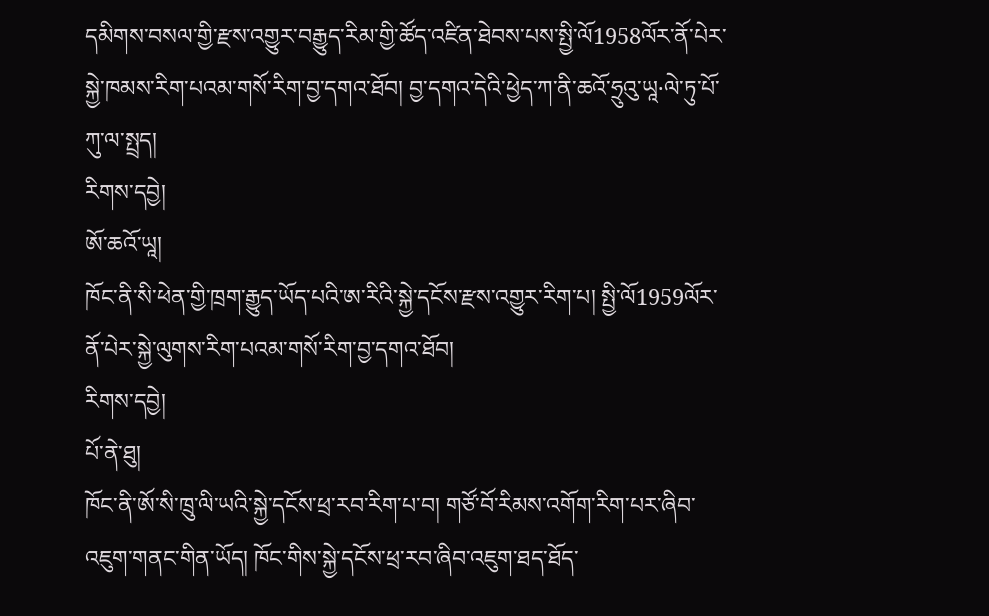དམིགས་བསལ་གྱི་རྫས་འགྱུར་བརྒྱུད་རིམ་གྱི་ཚོད་འཛིན་ཐེབས་པས་སྤྱི་ལོ1958ལོར་ནོ་པེར་སྐྱེ་ཁམས་རིག་པའམ་གསོ་རིག་བྱ་དགའ་ཐོབ། བྱ་དགའ་དེའི་ཕྱེད་ཀ་ནི་ཆའོ་ཧྲུའུ་ཡཱ·ལེ་ཏུ་པོ་ཀུ་ལ་སྤྲད།
རིགས་དབྱེ།
ཨོ་ཆའོ་ཡཱ།
ཁོང་ནི་སི་ཕེན་གྱི་ཁྲག་རྒྱུད་ཡོད་པའི་ཨ་རིའི་སྐྱེ་དངོས་རྫས་འགྱུར་རིག་པ། སྤྱི་ལོ1959ལོར་ནོ་པེར་སྐྱེ་ལུགས་རིག་པའམ་གསོ་རིག་བྱ་དགའ་ཐོབ།
རིགས་དབྱེ།
པོ་ནེ་ཐུ།
ཁོང་ནི་ཨོ་སི་ཁྲུ་ལི་ཡའི་སྐྱེ་དངོས་ཕྲ་རབ་རིག་པ་བ། གཙོ་བོ་རིམས་འགོག་རིག་པར་ཞིབ་འཇུག་གནང་གིན་ཡོད། ཁོང་གིས་སྐྱེ་དངོས་ཕྲ་རབ་ཞིབ་འཇུག་ཐད་ཐོད་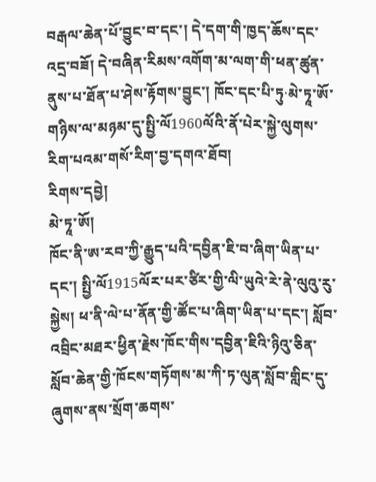བརྒལ་ཆེན་པོ་བྱུང་བ་དང་། དེ་དག་གི་ཁྱད་ཆོས་དང་འདྲ་བཟོ། དེ་བཞིན་རིམས་འགོག་མ་ལག་གི་ཕན་ཚུན་ནུས་པ་ཐོན་པ་ཤེས་རྟོགས་བྱུང་། ཁོང་དང་པི་ཏུ·མེ་ཏཱ་ཨོ་གཉིས་ལ་མཉམ་དུ་སྤྱི་ལོ1960ལོའི་ནོ་པེར་སྐྱེ་ལུགས་རིག་པའམ་གསོ་རིག་བྱ་དགའ་ཐོབ།
རིགས་དབྱེ།
མེ་ཏཱ་ཨོ།
ཁོང་ནི་ཨ་རབ་ཀྱི་རྒྱུད་པའི་དབྱིན་ཇི་བ་ཞིག་ཡིན་པ་དང་། སྤྱི་ལོ1915ལོར་པར་ཙིར་གྱི་ལི་ཡུའེ་རེ་ནེ་ལུའུ་རུ་སྐྱེས། ཕ་ནི་ལེ་པ་ནོན་གྱི་ཚོང་པ་ཞིག་ཡིན་པ་དང་། སློབ་འབྲིང་མཐར་ཕྱིན་རྗེས་ཁོང་གིས་དབྱིན་ཇིའི་ཉིའུ་ཅིན་སློབ་ཆེན་གྱི་ཁོངས་གཏོགས་མ་ཀི་ཏ་ལུན་སློབ་གླིང་དུ་ཞུགས་ནས་སྲོག་ཆགས་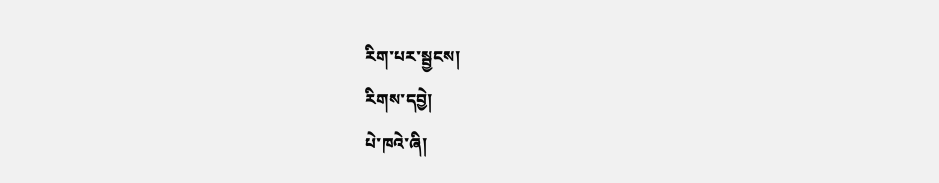རིག་པར་སྦྱངས།
རིགས་དབྱེ།
པེ་ཁའེ་ཞི།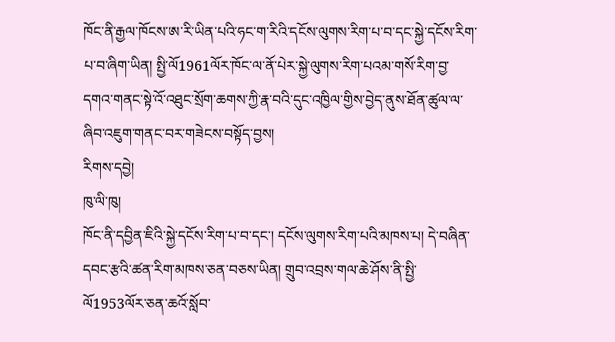ཁོང་ནི་རྒྱལ་ཁོངས་ཨ་རི་ཡིན་པའི་ཧང་ག་རིའི་དངོས་ལུགས་རིག་པ་བ་དང་སྐྱེ་དངོས་རིག་པ་བ་ཞིག་ཡིན། སྤྱི་ལོ1961ལོར་ཁོང་ལ་ནོ་པེར་སྐྱེ་ལུགས་རིག་པའམ་གསོ་རིག་བྱ་དགའ་གནང་སྟེ་འོ་འཐུང་སྲོག་ཆགས་ཀྱི་རྣ་བའི་དུང་འཁྱིལ་གྱིས་བྱེད་ནུས་ཐོན་ཚུལ་ལ་ཞིབ་འཇུག་གནང་བར་གཟེངས་བསྟོད་བྱས།
རིགས་དབྱེ།
ཁུ་ལི་ཁུ།
ཁོང་ནི་དབྱིན་ཇིའི་སྐྱེ་དངོས་རིག་པ་བ་དང་། དངོས་ལུགས་རིག་པའི་མཁས་པ། དེ་བཞིན་དབང་རྩའི་ཚན་རིག་མཁས་ཅན་བཅས་ཡིན། གྲུབ་འབྲས་གལ་ཆེ་ཤོས་ནི་སྤྱི་ལོ1953ལོར་ཅན་ཆའོ་སློབ་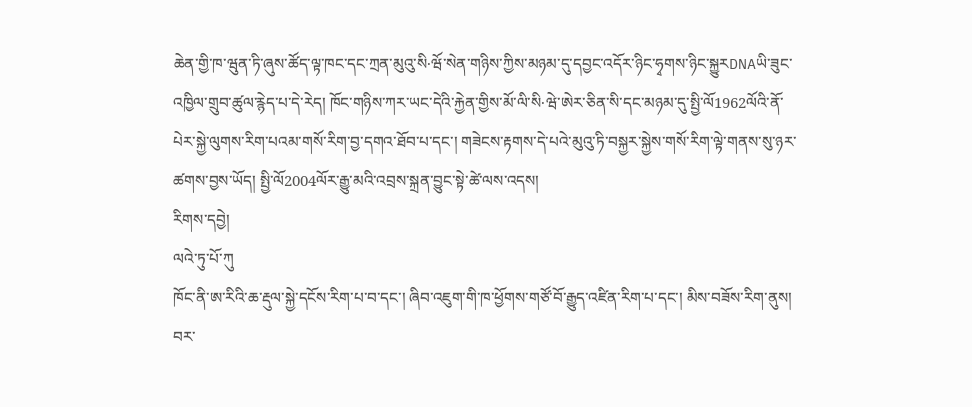ཆེན་གྱི་ཁ་ཝུན་ཏི་ཞུས་ཚོད་ལྟ་ཁང་དང་ཀྲན་མུའུ་སི·ཝོ་སེན་གཉིས་ཀྱིས་མཉམ་དུ་དབྱང་འདོར་ཉིང་ཧྭགས་ཉིང་སྐྱུརDNAཡི་ཟུང་འཁྱིལ་གྲུབ་ཚུལ་རྙེད་པ་དེ་རེད། ཁོང་གཉིས་ཀར་ཡང་དེའི་རྐྱེན་གྱིས་མོ་ལི་སི·ཝེ་ཨེར་ཅིན་སི་དང་མཉམ་དུ་སྤྱི་ལོ1962ལོའི་ནོ་པེར་སྐྱེ་ལུགས་རིག་པའམ་གསོ་རིག་བྱ་དགའ་ཐོབ་པ་དང་། གཟེངས་རྟགས་དེ་པའེ་མུའུ་ཏི་བསྐྱར་སྐྱེས་གསོ་རིག་ལྟེ་གནས་སུ་ཉར་ཚགས་བྱས་ཡོད། སྤྱི་ལོ2004ལོར་རྒྱུ་མའི་འབྲས་སྐྲན་བྱུང་སྟེ་ཚེ་ལས་འདས།
རིགས་དབྱེ།
ལའེ་ཏུ་པོ་ཀུ
ཁོང་ནི་ཨ་རིའི་ཆ་རྡུལ་སྐྱེ་དངོས་རིག་པ་བ་དང་། ཞིབ་འཇུག་གི་ཁ་ཕྱོགས་གཙོ་བོ་རྒྱུད་འཛིན་རིག་པ་དང་། མིས་བཟོས་རིག་ནུས། བར་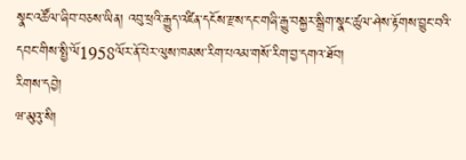སྣང་འཚོལ་ཞིབ་བཅས་ཡིན། འབུ་ཕྲའི་རྒྱུད་འཛིན་དངོས་རྫས་དང་གཞི་རྒྱུ་བསྐྱར་སྒྲིག་སྣང་ཚུལ་ཤེས་རྟོགས་བྱུང་བའི་དབང་གིས་སྤྱི་ལོ1958ལོར་ནོ་པེར་ལུས་ཁམས་རིག་པའམ་གསོ་རིག་བྱ་དགའ་ཐོབ།
རིགས་དབྱེ།
ཝ་མུའུ་སི།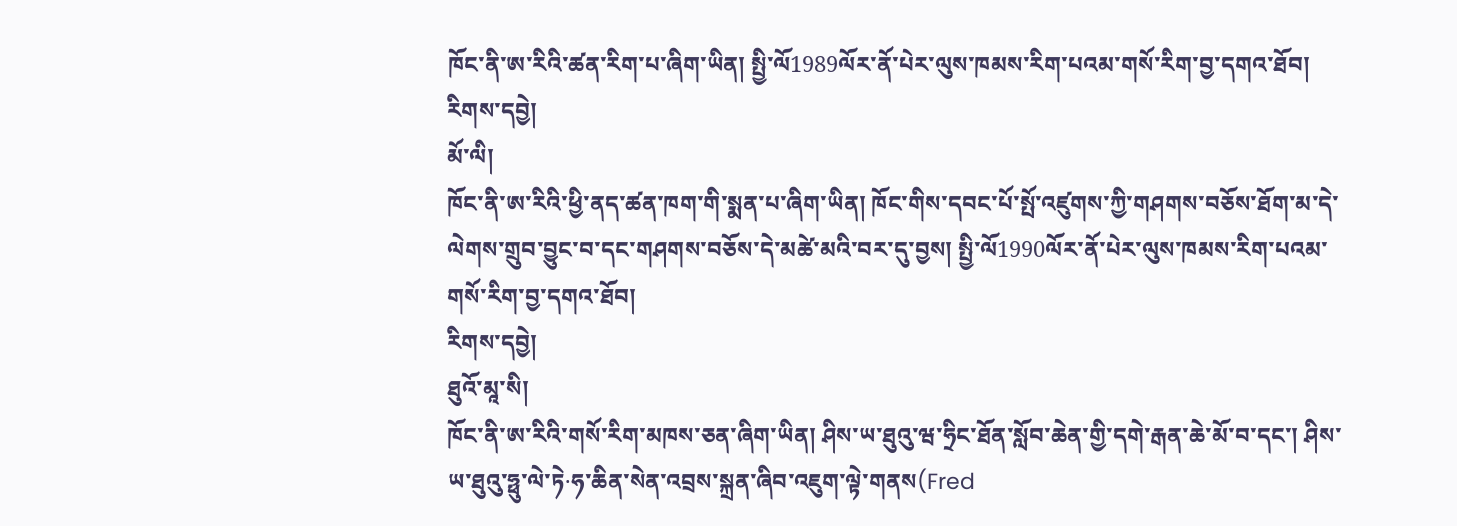ཁོང་ནི་ཨ་རིའི་ཚན་རིག་པ་ཞིག་ཡིན། སྤྱི་ལོ1989ལོར་ནོ་པེར་ལུས་ཁམས་རིག་པའམ་གསོ་རིག་བྱ་དགའ་ཐོབ།
རིགས་དབྱེ།
མོ་ལི།
ཁོང་ནི་ཨ་རིའི་ཕྱི་ནད་ཚན་ཁག་གི་སྨན་པ་ཞིག་ཡིན། ཁོང་གིས་དབང་པོ་སྤོ་འཛུགས་ཀྱི་གཤགས་བཅོས་ཐོག་མ་དེ་ལེགས་གྲུབ་བྱུང་བ་དང་གཤགས་བཅོས་དེ་མཚེ་མའི་བར་དུ་བྱས། སྤྱི་ལོ1990ལོར་ནོ་པེར་ལུས་ཁམས་རིག་པའམ་གསོ་རིག་བྱ་དགའ་ཐོབ།
རིགས་དབྱེ།
ཐུའོ་མཱ་སི།
ཁོང་ནི་ཨ་རིའི་གསོ་རིག་མཁས་ཅན་ཞིག་ཡིན། ཤིས་ཡ་ཐུའུ་ཝ་ཧྲིང་ཐོན་སློབ་ཆེན་གྱི་དགེ་རྒན་ཆེ་མོ་བ་དང་། ཤིས་ཡ་ཐུའུ་ཧྥུ་ལེ་ཏེ·ཧ་ཆིན་སེན་འབྲས་སྐྲན་ཞིབ་འཇུག་ལྟེ་གནས(Fred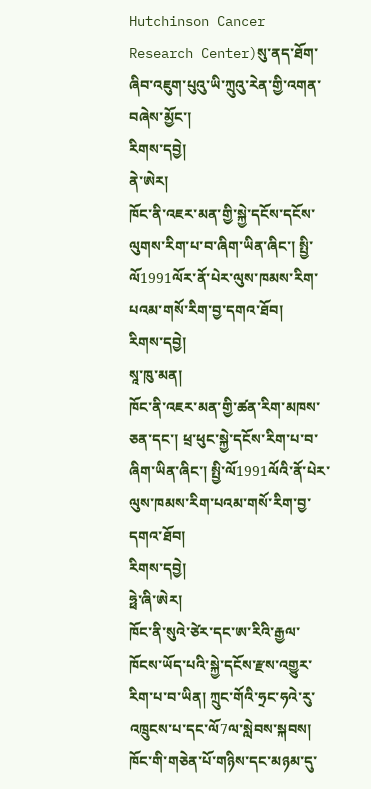Hutchinson Cancer Research Center)སུ་ནད་ཐོག་ཞིབ་འཇུག་པུའུ་ཡི་ཀྲུའུ་རེན་གྱི་འགན་བཞེས་མྱོང་།
རིགས་དབྱེ།
ནེ་ཨེར།
ཁོང་ནི་འཇར་མན་གྱི་སྐྱེ་དངོས་དངོས་ལུགས་རིག་པ་བ་ཞིག་ཡིན་ཞིང་། སྤྱི་ལོ1991ལོར་ནོ་པེར་ལུས་ཁམས་རིག་པའམ་གསོ་རིག་བྱ་དགའ་ཐོབ།
རིགས་དབྱེ།
སཱ་ཁུ་མན།
ཁོང་ནི་འཇར་མན་གྱི་ཚན་རིག་མཁས་ཅན་དང་། ཕྲ་ཕུང་སྐྱེ་དངོས་རིག་པ་བ་ཞིག་ཡིན་ཞིང་། སྤྱི་ལོ1991ལོའི་ནོ་པེར་ལུས་ཁམས་རིག་པའམ་གསོ་རིག་བྱ་དགའ་ཐོབ།
རིགས་དབྱེ།
ཧྥེ་ཞི་ཨེར།
ཁོང་ནི་སུའེ་ཙེར་དང་ཨ་རིའི་རྒྱལ་ཁོངས་ཡོད་པའི་སྐྱེ་དངོས་རྫས་འགྱུར་རིག་པ་བ་ཡིན། ཀྲུང་གོའི་ཧྲང་ཧའེ་རུ་འཁྲུངས་པ་དང་ལོ7ལ་སླེབས་སྐབས། ཁོང་གི་གཅེན་པོ་གཉིས་དང་མཉམ་དུ་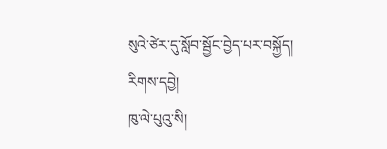སུའེ་ཙེར་དུ་སློབ་སྦྱོང་བྱེད་པར་བསྐྱོད།
རིགས་དབྱེ།
ཁུ་ལེ་པུའུ་སི།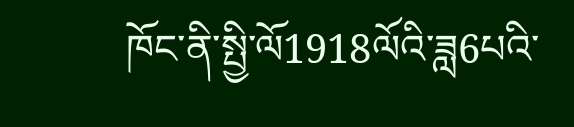ཁོང་ནི་སྤྱི་ལོ1918ལོའི་ཟླ6པའི་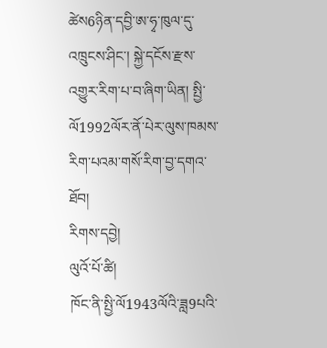ཚེས6ཉིན་དབྱི་ཨ་ཧྭ་ཁུལ་དུ་འཁྲུངས་ཤིང་། སྐྱེ་དངོས་རྫས་འགྱུར་རིག་པ་བ་ཞིག་ཡིན། སྤྱི་ལོ1992ལོར་ནོ་པེར་ལུས་ཁམས་རིག་པའམ་གསོ་རིག་བྱ་དགའ་ཐོབ།
རིགས་དབྱེ།
ལུའོ་པོ་ཚི།
ཁོང་ནི་སྤྱི་ལོ1943ལོའི་ཟླ9པའི་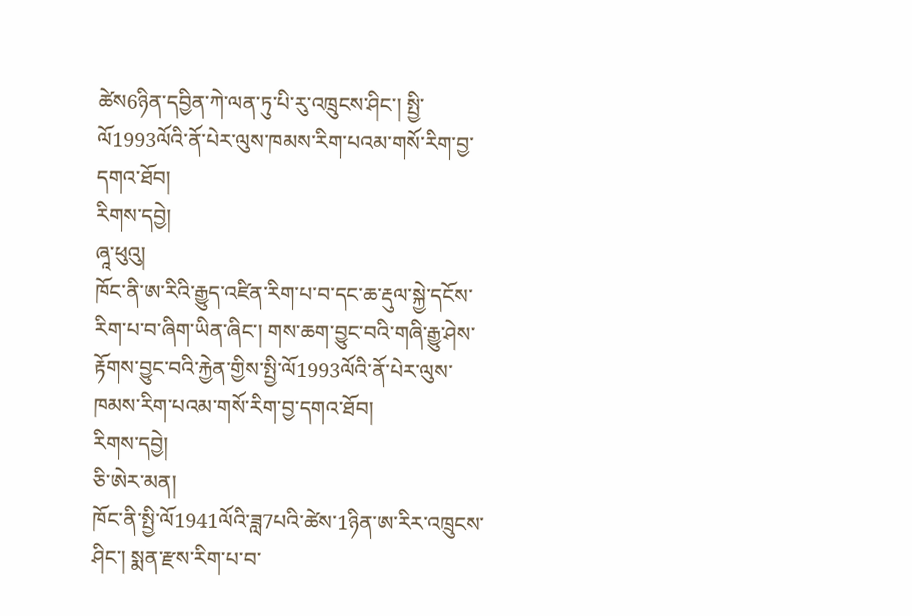ཚེས6ཉིན་དབྱིན་ཀེ་ལན་ཏུ་པི་རུ་འཁྲུངས་ཤིང་། སྤྱི་ལོ1993ལོའི་ནོ་པེར་ལུས་ཁམས་རིག་པའམ་གསོ་རིག་བྱ་དགའ་ཐོབ།
རིགས་དབྱེ།
ཞཱ་ཕུའུ།
ཁོང་ནི་ཨ་རིའི་རྒྱུད་འཛིན་རིག་པ་བ་དང་ཆ་རྡུལ་སྐྱེ་དངོས་རིག་པ་བ་ཞིག་ཡིན་ཞིང་། གས་ཆག་བྱུང་བའི་གཞི་རྒྱུ་ཤེས་རྟོགས་བྱུང་བའི་རྐྱེན་གྱིས་སྤྱི་ལོ1993ལོའི་ནོ་པེར་ལུས་ཁམས་རིག་པའམ་གསོ་རིག་བྱ་དགའ་ཐོབ།
རིགས་དབྱེ།
ཅི་ཨེར་མན།
ཁོང་ནི་སྤྱི་ལོ1941ལོའི་ཟླ7པའི་ཚེས་1ཉིན་ཨ་རིར་འཁྲུངས་ཤིང་། སྨན་རྫས་རིག་པ་བ་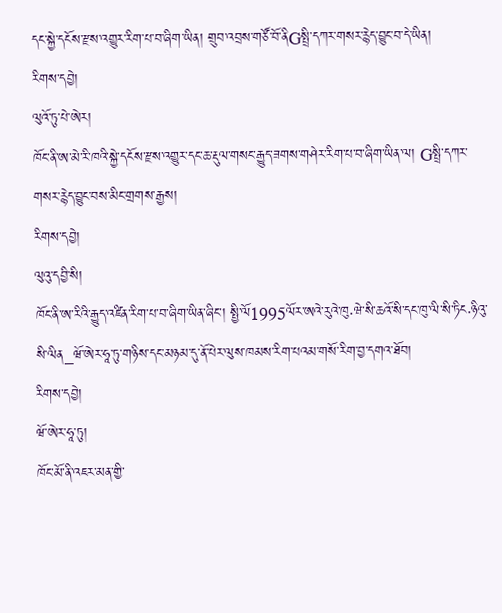དང་སྐྱེ་དངོས་རྫས་འགྱུར་རིག་པ་བ་ཞིག་ཡིན། གྲུབ་འབྲས་གཙོ་བོ་ནིGསྤྲི་དཀར་གསར་རྙེད་བྱུང་བ་དེ་ཡིན།
རིགས་དབྱེ།
ལུའོ་ཏུ་པེ་ཨེར།
ཁོང་ནི་ཨ་མེ་རི་ཁའི་སྐྱེ་དངོས་རྫས་འགྱུར་དང་ཆ་རྡུལ་གསང་རྒྱུད་ཟགས་གཤེར་རིག་པ་བ་ཞིག་ཡིན་ལ། Gསྤྲི་དཀར་གསར་རྙེད་བྱུང་བས་མིང་གྲགས་རྒྱས།
རིགས་དབྱེ།
ལུའུ་དབྱི་སི།
ཁོང་ནི་ཨ་རིའི་རྒྱུད་འཛིན་རིག་པ་བ་ཞིག་ཡིན་ཞིང་། སྤྱི་ལོ1995ལོར་ཨའེ་རུའེ་ཁུ·ཝེ་སི་ཆའོ་སི་དང་ཁུ་ལི་སི་ཏིང·ཉིའུ་སི་ལིན_ཝོ་ཨེར་ཧཱ་ཏུ་གཉིས་དང་མཉམ་དུ་ནོ་པེར་ལུས་ཁམས་རིག་པའམ་གསོ་རིག་བྱ་དགའ་ཐོབ།
རིགས་དབྱེ།
ཝོ་ཨེར་ཧཱ་ཏུ།
ཁོང་མོ་ནི་འཇར་མན་གྱི་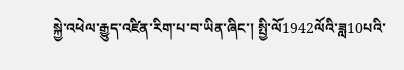སྐྱེ་འཕེལ་རྒྱུད་འཛིན་རིག་པ་བ་ཡིན་ཞིང་། སྤྱི་ལོ1942ལོའི་ཟླ10པའི་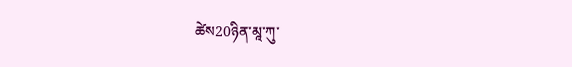ཚེས20ཉིན་མཱ་ཀུ་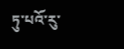ཏུ་པའོ་རུ་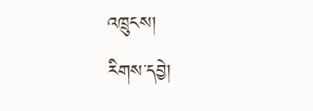འཁྲུངས།
རིགས་དབྱེ།